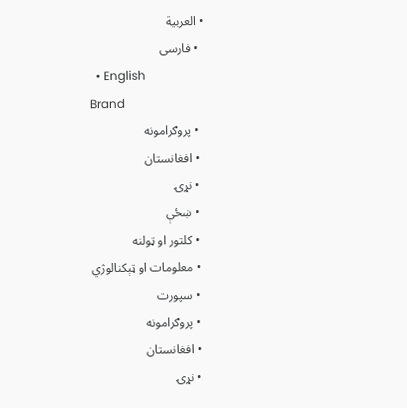• العربية
  • فارسی
  • English
Brand
  • پروګرامونه
  • افغانستان
  • نړۍ
  • ښځې
  • کلتور او ټولنه
  • معلومات او ټېکنالوژي
  • سپورت
  • پروګرامونه
  • افغانستان
  • نړۍ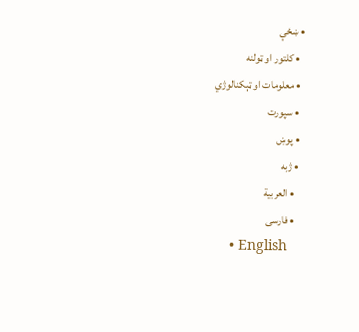• ښځې
  • کلتور او ټولنه
  • معلومات او ټېکنالوژي
  • سپورت
  • پوښ
  • ژبه
    • العربية
    • فارسی
    • English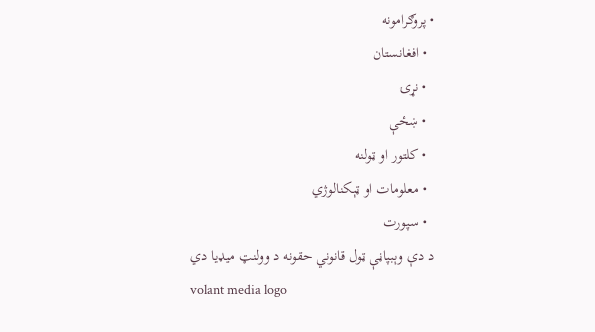• پروګرامونه
  • افغانستان
  • نړۍ
  • ښځې
  • کلتور او ټولنه
  • معلومات او ټېکنالوژي
  • سپورت
د دې وېبپاڼې ټول قانوني حقونه د وولنټ میډیا دي
volant media logo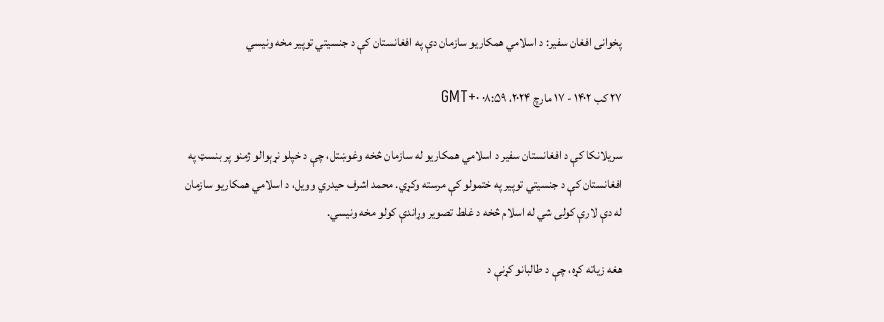پخوانی افغان سفیر: د اسلامي همکاریو سازمان دې په افغانستان کې د جنسیتي توپیر مخه ونیسي

۲۷ کب ۱۴۰۲ - ۱۷ مارچ ۲۰۲۴، ۰۸:۵۹ GMT+۰

سریلانکا کې د افغانستان سفیر د اسلامي همکاریو له سازمان څخه وغوښتل، چې د خپلو نړېوالو ژمنو پر بنسټ په افغانستان کې د جنسیتي توپیر په ختمولو کې مرسته وکړي. محمد اشرف حیدري وویل، د اسلامي همکاریو سازمان له دې لارې کولی شي له اسلام څخه د غلط تصویر وړاندې کولو مخه ونیسي.

هغه زیاته کړه، چې د طالبانو کړنې د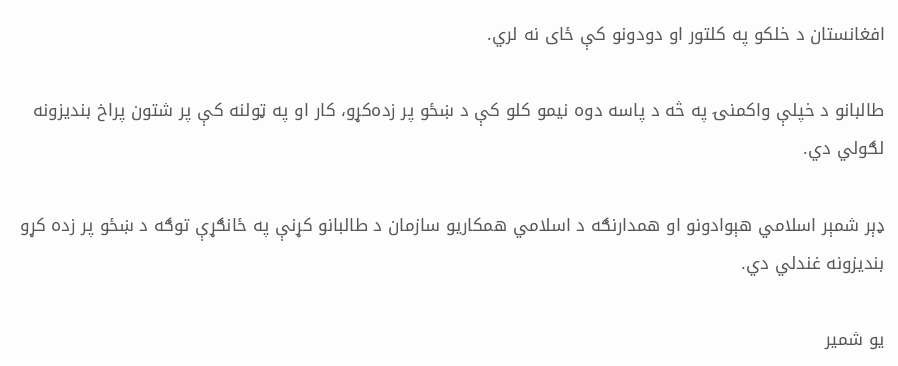افغانستان د خلکو په کلتور او دودونو کې ځای نه لري.

طالبانو د خپلې واکمنۍ په څه د پاسه دوه نیمو کلو کې د ښځو پر زده‌کړو، کار او په ټولنه کې پر شتون پراخ بندیزونه لګولي دي.

ډېر شمېر اسلامي هېوادونو او همدارنګه د اسلامي همکاریو سازمان د طالبانو کړنې په ځانګړې توګه د ښځو پر زده کړو بندیزونه غندلي دي.

یو شمیر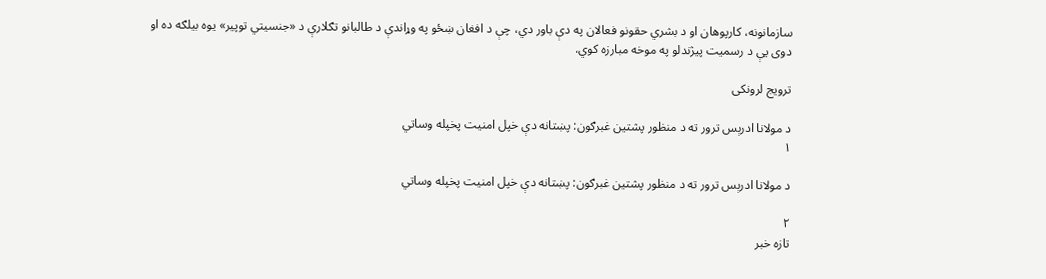سازمانونه، کارپوهان او د بشري حقونو فعالان په دې باور دي، چې د افغان ښځو په وړاندې د طالبانو تګلارې د «جنسیتي توپیر» یوه بیلګه ده او دوی یې د رسمیت پیژندلو په موخه مبارزه کوي.

ترویج لرونکی

د مولانا ادرېس ترور ته د منظور پشتین غبرګون: پښتانه دې خپل امنیت پخپله وساتي
۱

د مولانا ادرېس ترور ته د منظور پشتین غبرګون: پښتانه دې خپل امنیت پخپله وساتي

۲
تازه خبر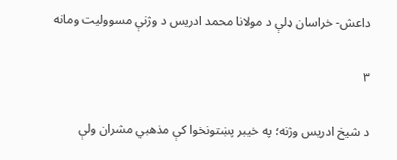داعش- خراسان ډلې د مولانا محمد ادریس د وژنې مسوولیت ومانه

۳

د شیخ ادریس وژنه؛ په خیبر پښتونخوا کې مذهبي مشران ولې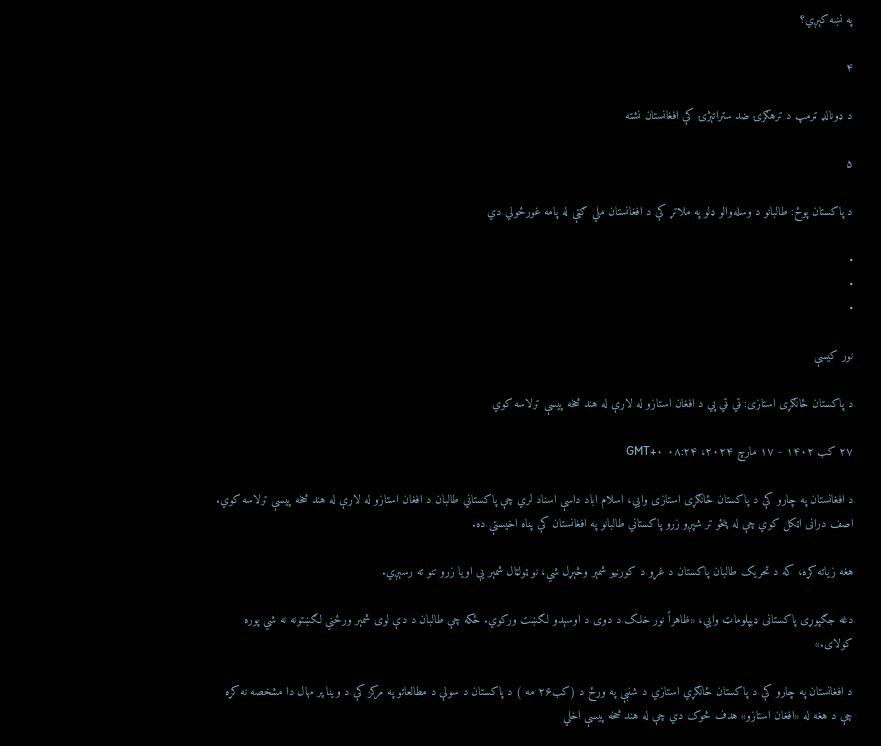په نښه کېږي؟

۴

د ډونالډ ټرمپ د ترهګرۍ ضد ستراتېژۍ کې افغانستان نشته

۵

د پاکستان پوځ: طالبانو د وسله‌والو ډلو په ملاتړ کې د افغانستان ملي ګټې له پامه غورځولي دي

•
•
•

نور کیسې

د پاکستان ځانګړی استازی: ټي ټي پي د افغان استازو له لارې له هند څخه پیسې ترلاسه کوي

۲۷ کب ۱۴۰۲ - ۱۷ مارچ ۲۰۲۴، ۰۸:۲۴ GMT+۰

د افغانستان په چارو کې د پاکستان ځانګړی استازی وايي، اسلام اباد داسې اسناد لري چې پاکستاني طالبان د افغان استازو له لارې له هند څخه پیسې ترلاسه کوي. اصف درانی اټکل کوي چې له پنځو تر شپږو زرو پاکستاني طالبانو په افغانستان کې پناه اخیستې ده.

هغه زياته کړه، که د تحريک طالبان پاکستان د غړو د کورنيو شمېر وڅېړل شي، نو ټولټال شمېر يې اويا زرو تنو ته رسېږي.

دغه جګپوړی پاکستانی ډیپلوماټ وايي، «ظاهراً نور خلک د دوی د اوسېدو لګښت ورکوي. ځکه چې طالبان د دې لوی شمېر ورځني لګښتونه نه شي پوره کولای.»

د افغانستان په چارو کې د پاکستان ځانګړي استازي د شنبې په ورځ د (کب۲۶ مه ) د پاکستان د سولې د مطالعاتو په مرکز کې د وینا پر مهال دا مشخصه نه کړه چې د هغه له «افغان استازو» هدف څوک دي چې له هند څخه پیسې اخلي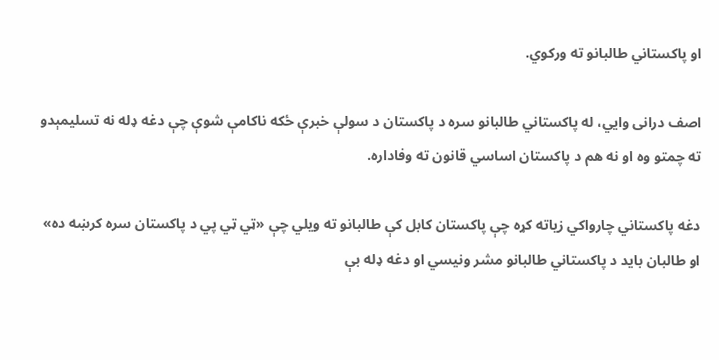او پاکستاني طالبانو ته ورکوي.

اصف درانی وايي، له پاکستاني طالبانو سره د پاکستان د سولې خبرې ځکه ناکامې شوې چې دغه ډله نه تسلیمېدو ته چمتو وه او نه هم د پاکستان اساسي قانون ته وفاداره.

دغه پاکستاني چارواکي زیاته کړه چې پاکستان کابل کې طالبانو ته ویلي چې «ټي ټي پي د پاکستان سره کرښه ده» او طالبان باید د پاکستاني طالبانو مشر ونیسي او دغه ډله بې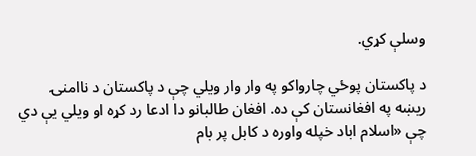وسلې کړي.

د پاکستان پوځي چارواکو په وار وار ویلي چې د پاکستان د ناامنۍ ریښه په افغانستان کې ده. افغان طالبانو دا ادعا رد کړه او ویلي یې دي چې «اسلام اباد خپله واوره د کابل پر بام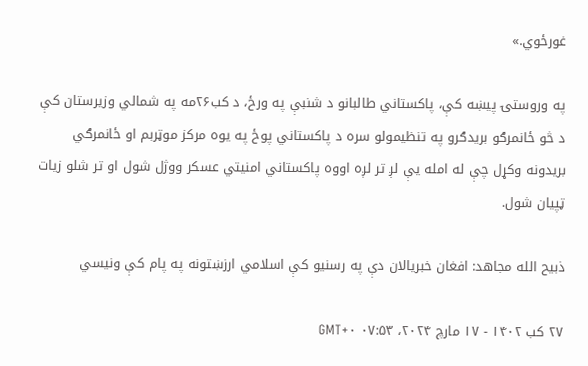غورځوي.»

په وروستۍ پیښه کې، پاکستاني طالبانو د شنبې په ورځ، د کب۲۶مه په شمالي وزیرستان کې د څو ځانمرګو بریدګرو په تنظیمولو سره د پاکستاني پوځ په یوه مرکز موټربم او ځانمرګي بریدونه وکړل چې له امله یې لږ تر لږه اووه پاکستاني امنیتي عسکر ووژل شول او تر شلو زیات ټپیان شول.

ذبیح الله مجاهد: افغان خبریالان دې په رسنیو کې اسلامي ارزښتونه په پام کې ونیسي

۲۷ کب ۱۴۰۲ - ۱۷ مارچ ۲۰۲۴، ۰۷:۵۳ GMT+۰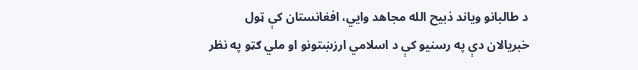د طالبانو ویاند ذبیح الله مجاهد وايي، افغانستان کې ټول خبریالان دې په رسنیو کې د اسلامي ارزښتونو او ملي ګټو په نظر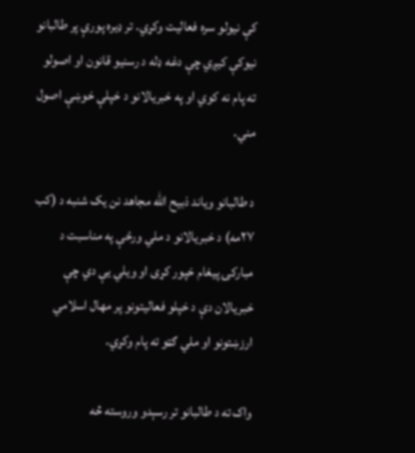کې نیولو سره فعاليت وکړي. تر ډیره پورې پر طالبانو نیوکې کیږي چې دغه ډله د رسنیو قانون او اصولو ته پام نه کوي او په خبریالانو د خپلې خوښې اصول مني.

د طالبانو ویاند ذبیح الله مجاهد نن یک شنبه د (کب ۲۷مه) د خبریالانو د ملي ورځې په مناسبت د مبارکۍ پیغام خپور کړی او ويلي یې دي چې خبریالان دې د خپلو فعالیتونو پر مهال اسلامي ارزښتونو او ملي ګټو ته پام وکړي.

واک ته د طالبانو تر رسېدو وروسته څه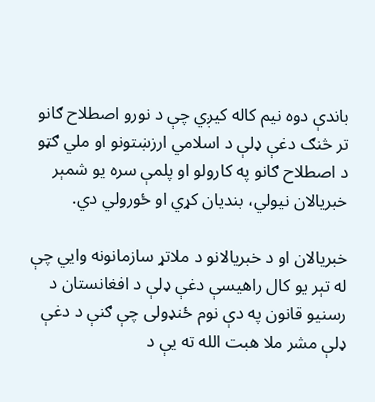باندې دوه نیم کاله کیږي چې د نورو اصطلاح ګانو تر څنګ دغې ډلې د اسلامي ارزښتونو او ملي ګټو د اصطلاح ګانو په کارولو او پلمې سره یو شمېر خبریالان نیولي، بندیان کړي او ځورولي دي.

خبریالان او د خبریالانو د ملاتړ سازمانونه وايي چې له تېر یو کال راهیسې دغې ډلې د افغانستان د رسنیو قانون په دې نوم ځنډولی چې ګنې د دغې ډلې مشر ملا هبت الله ته یې د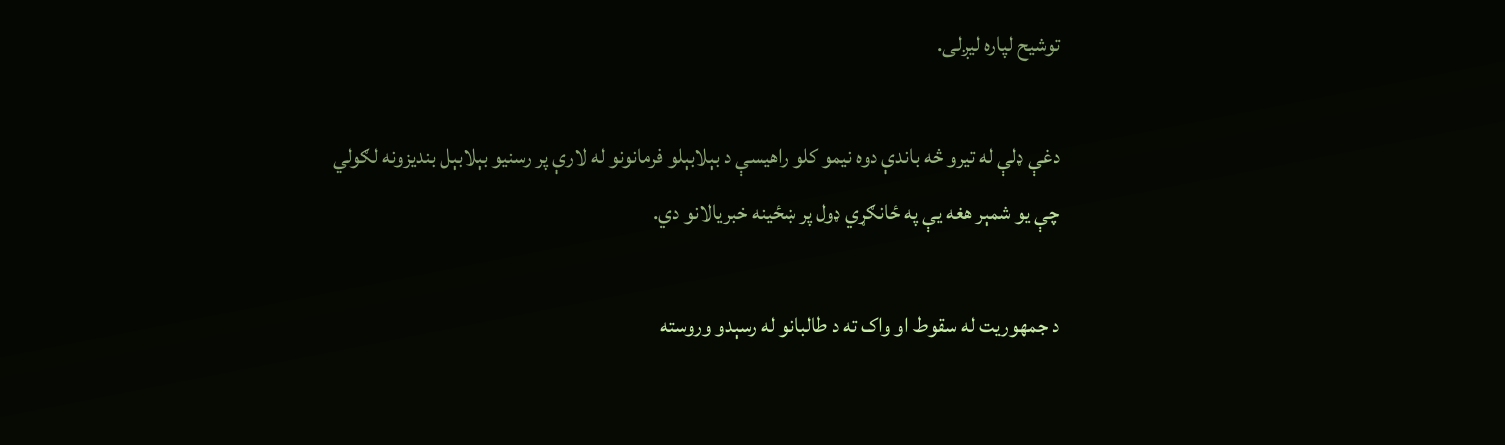توشیح لپاره لیږلی.

دغې ډلې له تیرو څه باندې دوه نیمو کلو راهیسې د بېلابېلو فرمانونو له لارې پر رسنیو بېلابېل بندیزونه لګولي چې یو شمېر هغه یې په ځانګړي ډول پر ښځينه خبریالانو دي.

د جمهوریت له سقوط او واک ته د طالبانو له رسېدو وروسته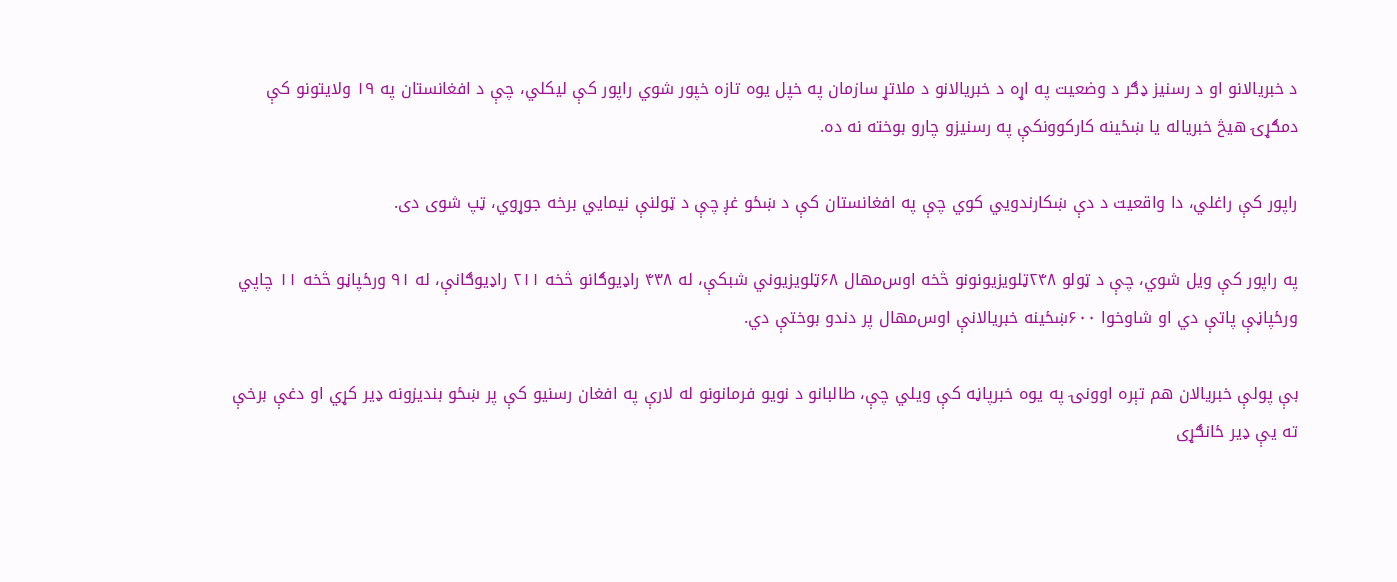د خبریالانو او د رسنیز ډګر د وضعیت په اړه د خبریالانو د ملاتړ سازمان په خپل یوه تازه خپور شوي راپور کې لیکلي، چې د افغانستان په ۱۹ ولایتونو کې دمګړۍ هیڅ خبریاله یا ښځینه کارکوونکې په رسنیزو چارو بوخته نه ده.

راپور کې راغلي، دا واقعیت د دې ښکارندویي کوي چې په افغانستان کې د ښځو غږ چې د ټولنې نیمایي برخه جوړوي، ټپ شوی دی.

په راپور کې ویل شوي، چې د ټولو ۲۴۸ټلویزیونونو څخه اوس‌مهال ۶۸ټلویزیوني شبکې، له ۴۳۸ راډیوګانو څخه ۲۱۱ راډیوګانې، له ۹۱ ورځپاڼو څخه ۱۱ چاپي ورځپاڼې پاتې دي او شاوخوا ۶۰۰ښځینه خبريالانې اوس‌مهال پر دندو بوختې دي.

بې پولې خبریالان هم تېره اوونۍ په یوه خبرپاڼه کې ويلي چې، طالبانو د نویو فرمانونو له لارې په افغان رسنیو کې پر ښځو بندیزونه ډیر کړي او دغې برخې ته یې ډیر ځانګړی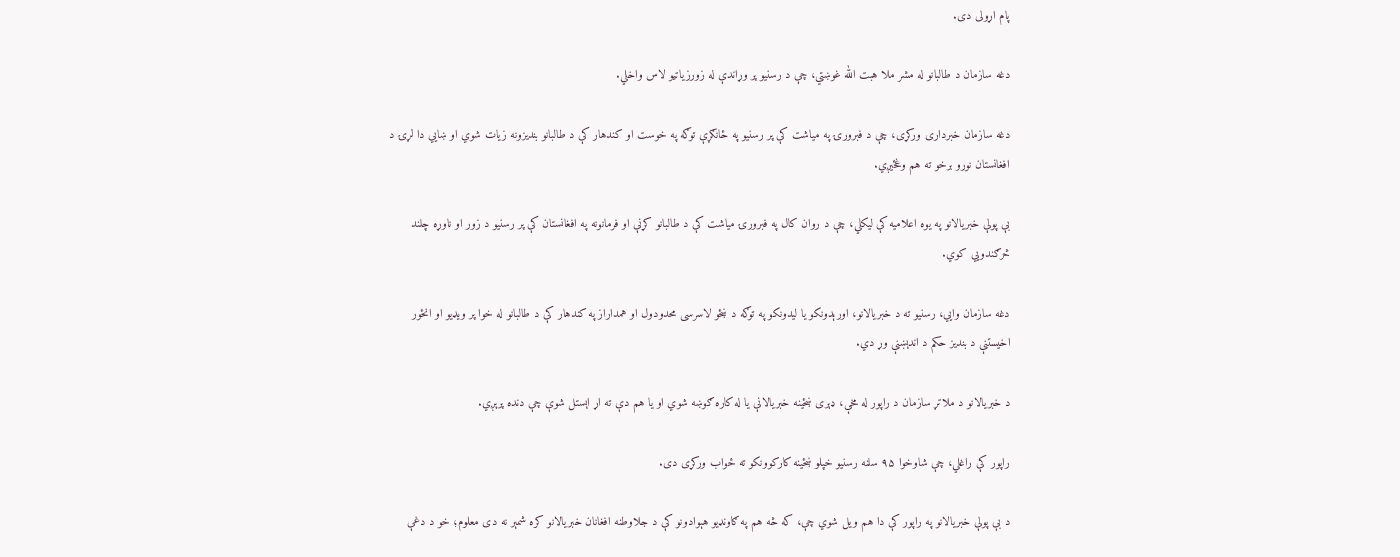پام اړولی دی.

دغه سازمان د طالبانو له مشر ملا هبت الله غوښتي، چې د رسنیو پر وړاندې له زورزیاتیو لاس واخلي.

دغه سازمان خبرداری ورکړی، چې د فبرورۍ په میاشت کې پر رسنیو په ځانګړې توګه په خوست او کندهار کې د طالبانو بندیزونه زیات شوي او ښايي دا لړۍ د افغانستان نورو برخو ته هم وغځیږي.

بې پولې خبريالانو په يوه اعلاميه کې ليکلي، چې د روان کال په فبرورۍ مياشت کې د طالبانو کړنې او فرمانونه په افغانستان کې پر رسنيو د زور او ناوړه چلند څرګندويي کوي.

دغه سازمان وايي، رسنیو ته د خبریالانو، اورېدونکو یا لیدونکو په توګه د ښځو لاسرسی محدودول او همداراز په کندهار کې د طالبانو له خوا پر ويډیو او انځور اخیستنې د بندیز حکم د اندېښنې وړ دي.

د خبریالانو د ملاتړ سازمان د راپور له مخې، ډېری ښځینه خبریالانې یا له کاره ګوښه شوي او یا هم دې ته اړ اېستل شوې چې دنده پرېږي.

راپور کې راغلي، چې شاوخوا ۹۵ سلنه رسنیو خپلو ښځینه کارکوونکو ته ځواب ورکړی دی.

د بې پولې خبریالانو په راپور کې دا هم ويل شوي چې، که څه هم په ګاونډیو هېوادونو کې د جلاوطنه افغانان خبریالانو کره شمېر نه دی معلوم؛ خو د دغې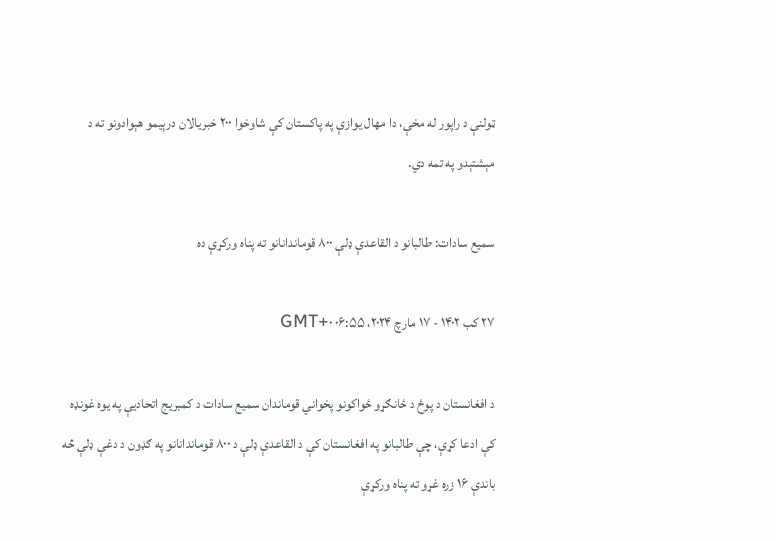ټولنې د راپور له مخې، دا مهال یوازې په پاکستان کې شاوخوا ۲۰۰ خبریالان درېیمو هېوادونو ته د مېشتېدو په تمه دي.

سمیع سادات: طالبانو د القاعدې ډلې ۸۰۰ قوماندانانو ته پناه ورکړې ده

۲۷ کب ۱۴۰۲ - ۱۷ مارچ ۲۰۲۴، ۰۶:۵۵ GMT+۰

د افغانستان د پوځ د ځانګړو ځواکونو پخواني قوماندان سمیع سادات د کمبریج اتحادیې په یوه غونډه کې ادعا کړې، چې طالبانو په افغانستان کې د القاعدې ډلې د ۸۰۰ قوماندانانو په ګډون د دغې ډلې څه باندې ۱۶ زره غړو ته پناه ورکړې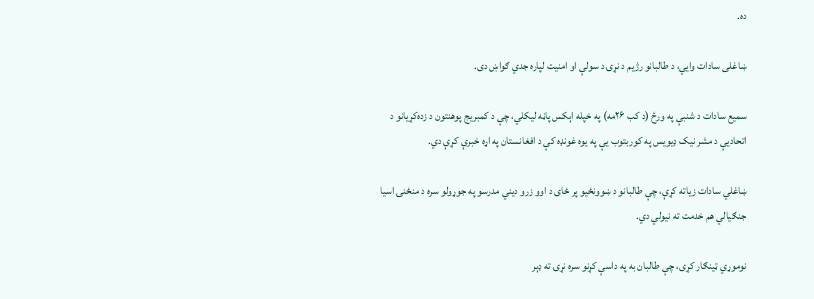ده.

ښاغلی سادات وایي، د طالبانو رژیم د نړۍ د سولې او امنیت لپاره جدي ګواښ دی.

سمیع سادات د شنبې په ورځ (د کب ۲۶مه) په خپله اېکس پاڼه لیکلي، چې د کمبریج پوهنتون د زده‌کړیانو د اتحادیې د مشر نیک ډیویس په کوربتوب یې په یوه غونډه کې د افغانستان په اړه خبرې کړې دي.

ښاغلي سادات زیاته کړې، چې طالبانو د ښوونځیو پر ځای د اوو زرو دیني مدرسو په جوړولو سره د منځنۍ اسیا جنګیالي هم خدمت ته نیولي دي.

نوموړي ټینګار کړی، چې طالبان به په داسې کړنو سره نړۍ ته ډېر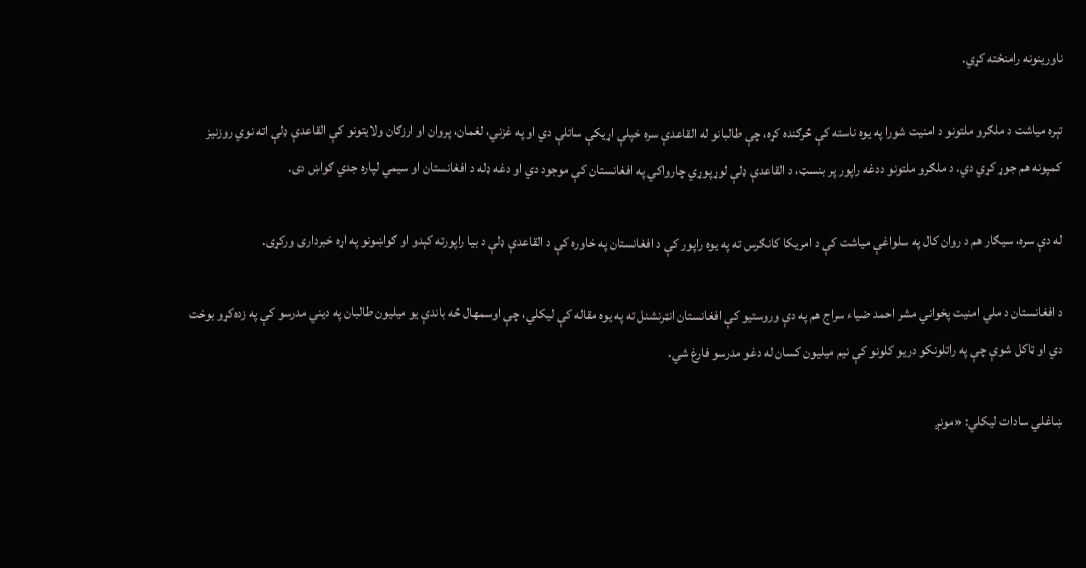ناورینونه رامنځته کړي.

تېره میاشت د ملګرو ملتونو د امنیت شورا په یوه ناسته کې څرګنده کړه، چې طالبانو له القاعدې سره خپلې اړیکې ساتلې دي او په غزني، لغمان، پروان او ارزګان ولایتونو کې القاعدې ډلې اته نوي روزنیز کمپونه هم جوړ کړي دي. د ملګرو ملتونو ددغه راپور پر بنسټ، د القاعدې ډلې لوړپوړي چارواکي په افغانستان کې موجود دي او دغه ډله د افغانستان او سیمي لپاره جدي ګواښ دی.

له دې سره، سیګار هم د روان کال په سلواغې میاشت کې د امریکا کانګرس ته په یوه راپور کې د افغانستان په خاوره کې د القاعدې ډلې د بیا راپورته کېدو او ګواښونو په اړه خبرداری ورکړی.

د افغانستان د ملي امنیت پخواني مشر احمد ضیاء سراج هم په دې وروستیو کې افغانستان انټرنشنل ته په یوه مقاله کې لیکلي، چې اوسمهال څه باندې یو میلیون طالبان په دیني مدرسو کې په زده‌کړو بوخت دي او ټاکل شوې چې په راتلونکو دریو کلونو کې نیم میلیون کسان له دغو مدرسو فارغ شي.

ښاغلي سادات لیکلي: «مونږ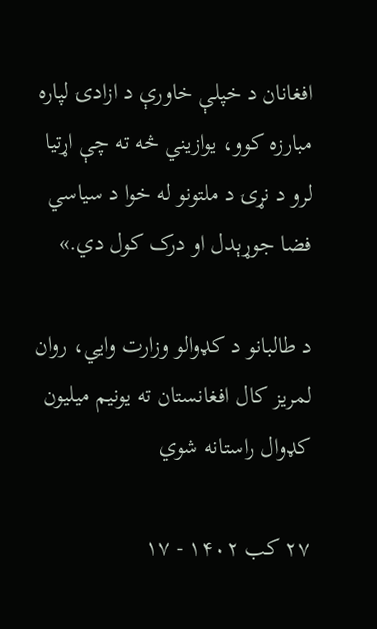افغانان د خپلې خاورې د ازادۍ لپاره مبارزه کوو، یوازیني څه ته چې اړتیا لرو د نړۍ د ملتونو له خوا د سیاسي فضا جوړېدل او درک کول دي.»

د طالبانو د کډوالو وزارت وايي، روان لمریز کال افغانستان ته یونیم میلیون کډوال راستانه شوي

۲۷ کب ۱۴۰۲ - ۱۷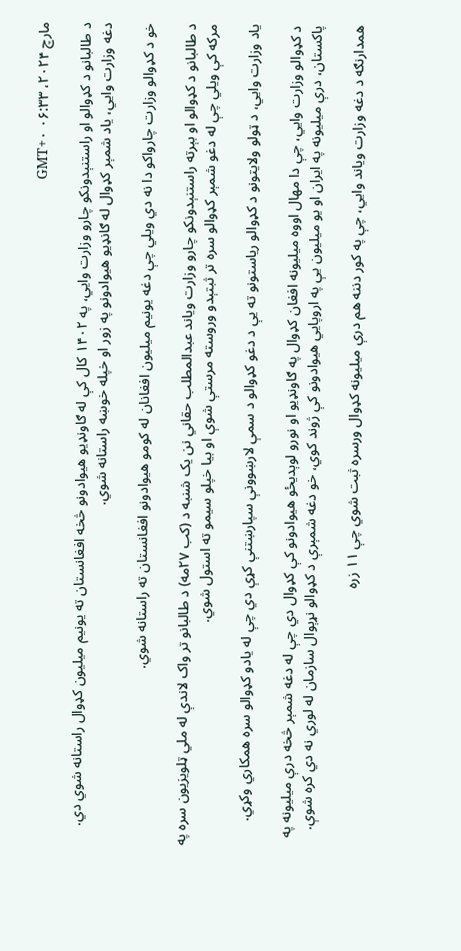مارچ ۲۰۲۴، ۰۶:۳۳ GMT+۰

د طالبانو د کډوالو او راستنېدونکو چارو وزارت وايي، په ۱۴۰۲ کال کې له ګاونډیو هیوادونو څخه افغانستان ته یونیم ميلیون کډوال راستانه شوي دي. دغه وزارت وايي، یاد شمېر کډوال له ګانډیو هیوادونو په زور او خپله خوښه راستانه شوي.

خو د کډوالو وزارت چارواکو دا نه دي ويلي چې دغه یونیم میلیون افغانان له کومو هيوادونو افغانستان ته راستانه شوي.

د طالبانو د کډوالو او بېرته راستنېدونکو چارو وزارت ویاند عبدالمطلب حقاني نن یک شنبه د (کب ۲۷مه) د طالبانو تر واک لاندې له ملي ټلویزیون سره په مرکه کې ويلي چې له دغو شمېر کډوالو سره تر ثبتېدو وروسته مرستې شوې او بیا خپلو سیمو ته استول شوي.

یاد وزارت وايي، د ټولو ولایتونو د کډوالو ریاستونو ته یې د دغو کډوالو د سمې لارښوونې سپارښتنې کړې دي چې له یادو کډوالو سره همکاري وکړي.

د کډوالو وزارت وايي، چې دا مهال اووه میلیونه افغان کډوال په ګاونډیو او نورو لوېدیځو هيوادونو کې کډوال دي چې له دغه شمېر څخه درې میلیونه په پاکستان، درې ميلیونه په ایران او یو میلیون یې په اروپايي هیوادونو کې ژوند کوي، خو دغه شمېرې د کډوالو نړېوال سازمان له لوري نه دي کره شوې.

همدارنګه د دغه وزارت ویاند وايي، چې په کور دننه هم درې میلیونه کډوال ورسره ثبت شوي چې ۱۱ زره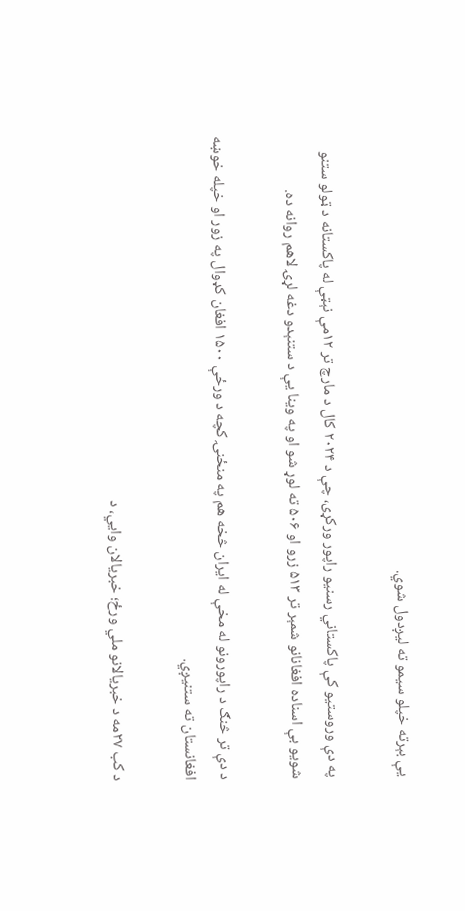یې بېرته خپلو سیمو ته لیږدول شوي.

په دې وروستیو کې پاکستاني رسنیو راپور ورکړی، چې د ۲۰۲۴ کال د مارچ تر ۱۲مې نېټې له پاکستانه د ټولو ستنو شویو بې اسناده افغانانو شمېر تر ۵۱۳ زرو او ۵۰۶ ته لوړ شو او په وینا یې د ستنېدو دغه لړۍ لاهم روانه ده.

د دې تر څنګ د راپورونو له مخې له ایران څخه هم په منځنۍ کچه د ورځې ۱۵۰۰ افغان کډوال په زور او خپله خوښه افغانستان ته ستنیږي.

د کب ۲۷مه د خبریالانو ملي ورځ؛ خبریالان وايي، د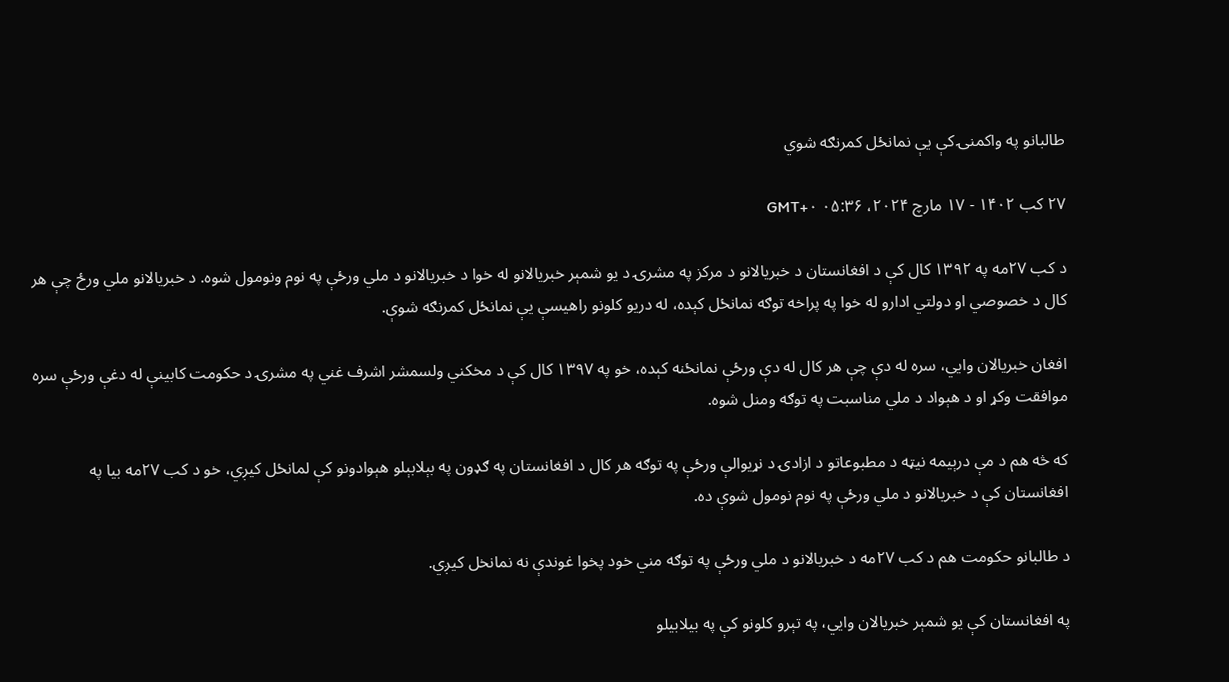طالبانو په واکمنۍ کې یې نمانځل کمرنګه شوي

۲۷ کب ۱۴۰۲ - ۱۷ مارچ ۲۰۲۴، ۰۵:۳۶ GMT+۰

د کب ۲۷مه په ۱۳۹۲ کال کې د افغانستان د خبریالانو د مرکز په مشرۍ د یو شمېر خبریالانو له خوا د خبریالانو د ملي ورځې په نوم ونومول شوه. د خبریالانو ملي ورځ چې هر کال د خصوصي او دولتي ادارو له خوا په پراخه توګه نمانځل کېده، له دریو کلونو راهیسې یې نمانځل کمرنګه شوې.

افغان خبریالان وايي، سره له دې چې هر کال له دې ورځې نمانځنه کېده، خو په ۱۳۹۷ کال کې د مخکني ولسمشر اشرف غني په مشرۍ د حکومت کابینې له دغې ورځې سره موافقت وکړ او د هېواد د ملي مناسبت په توګه ومنل شوه.

که څه هم د مې درېیمه نیټه د مطبوعاتو د ازادۍ د نړیوالې ورځې په توګه هر کال د افغانستان په ګډون په بېلابېلو هېوادونو کې لمانځل کیږي، خو د کب ۲۷مه بیا په افغانستان کې د خبریالانو د ملي ورځې په نوم نومول شوې ده.

د طالبانو حکومت هم د کب ۲۷مه د خبریالانو د ملي ورځې په توګه مني خود پخوا غوندې نه نمانخل کیږي.

په افغانستان کې یو شمېر خبریالان وايي، په تېرو کلونو کې په بیلابیلو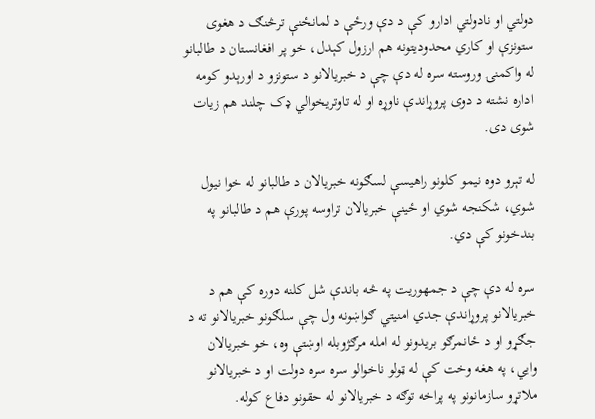دولتي او نادولتي ادارو کې د دې ورځې د لمانځنې ترڅنګ د هغوی ستونزې او کاري محدودیتونه هم ارزول کېدل، خو پر افغانستان د طالبانو له واکمنۍ وروسته سره له دې چې د خبریالانو د ستونزو د اورېدو کومه اداره نشته د دوی پروړاندې ناوړه او له تاوتریخوالي ډک چلند هم زیات شوی دی.

له تېرو دوه نیمو کلونو راهیسې لسګونه خبریالان د طالبانو له خوا نیول شوي، شکنجه شوي او ځینې خبریالان تراوسه پورې هم د طالبانو په بندخونو کې دي.

سره له دې چې د جمهوریت په څه باندې شل کلنه دوره کې هم د خبریالانو پروړاندې جدي امنیتي ګواښونه ول چې سلګونو خبریالانو ته د جګړو او د ځانمرګو بریدونو له امله مرګژوبله اوښتې وه، خو خبریالان وايي، په هغه وخت کې له ټولو ناخوالو سره سره دولت او د خبریالانو ملاتړو سازمانونو په پراخه توګه د خبریالانو له حقونو دفاع کوله.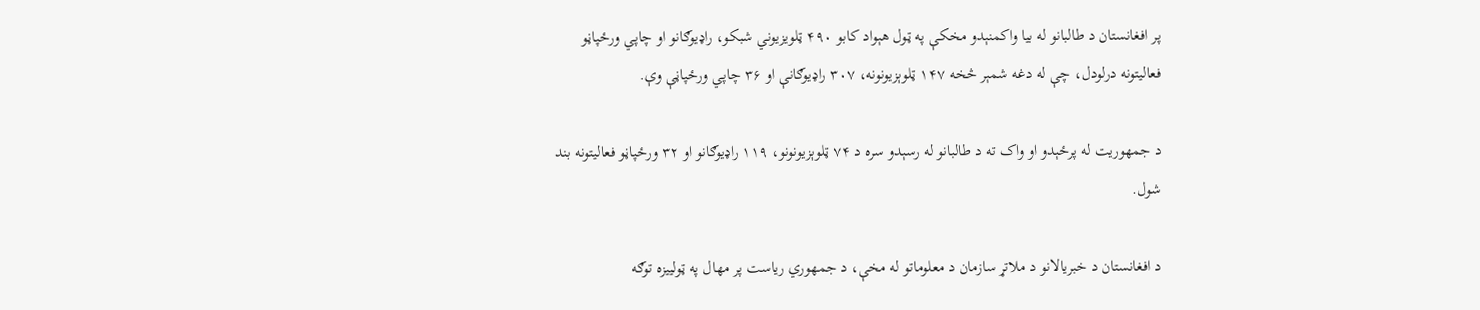پر افغانستان د طالبانو له بیا واکمنېدو مخکې په ټول هېواد کابو ۴۹۰ ټلویزیوني شبکو، راډيوګانو او چاپي ورځپاڼو فعالیتونه درلودل، چې له دغه شمېر څخه ۱۴۷ ټلوېزیونونه، ۳۰۷ راډیوګانې او ۳۶ چاپي ورځپاڼې وې.

د جمهوریت له پرځېدو او واک ته د طالبانو له رسېدو سره د ۷۴ ټلوېزیونونو، ۱۱۹ راډیوګانو او ۳۲ ورځپاڼو فعالیتونه بند شول.

د افغانستان د خبریالانو د ملاتړ سازمان د معلوماتو له مخې، د جمهوري ریاست پر مهال په ټولییزه توګه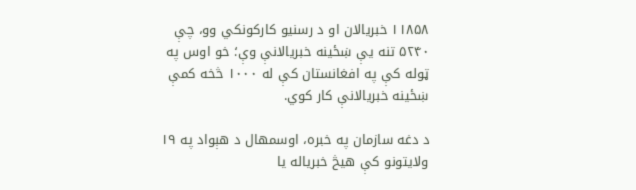۱۱۸۵۸ خبریالان او د رسنیو کارکونکي وو، چې ۵۲۴۰ تنه یې ښځینه خبریالانې وې؛ خو اوس په ټوله کې په افغانستان کې له ۱۰۰۰ څخه کمې ښځینه خبریالانې کار کوي.

د دغه سازمان په خبره، اوسمهال د هېواد په ۱۹ ولایتونو کې هیڅ خبریاله یا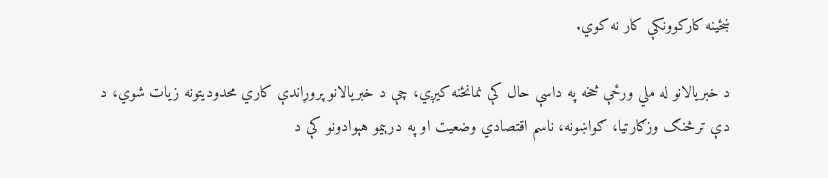ښځینه کارکوونکې کار نه کوي.

د خبریالانو له ملي ورځې څخه په داسې حال کې نمانځنه کیږي، چې د خبریالانو پروړاندې کاري محدودیتونه زیات شوي، د دې ترڅنګ وزګارتیا، ګواښونه، ناسم اقتصادي وضعیت او په درېیمو هېوادونو کې د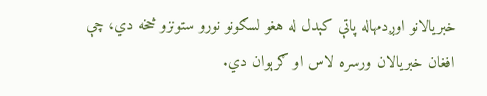خبریالانو اوږدمهاله پاتې کېدل له هغو لسګونو نورو ستونزو څخه دي، چې افغان خبریالان ورسره لاس او ګرېوان دي.